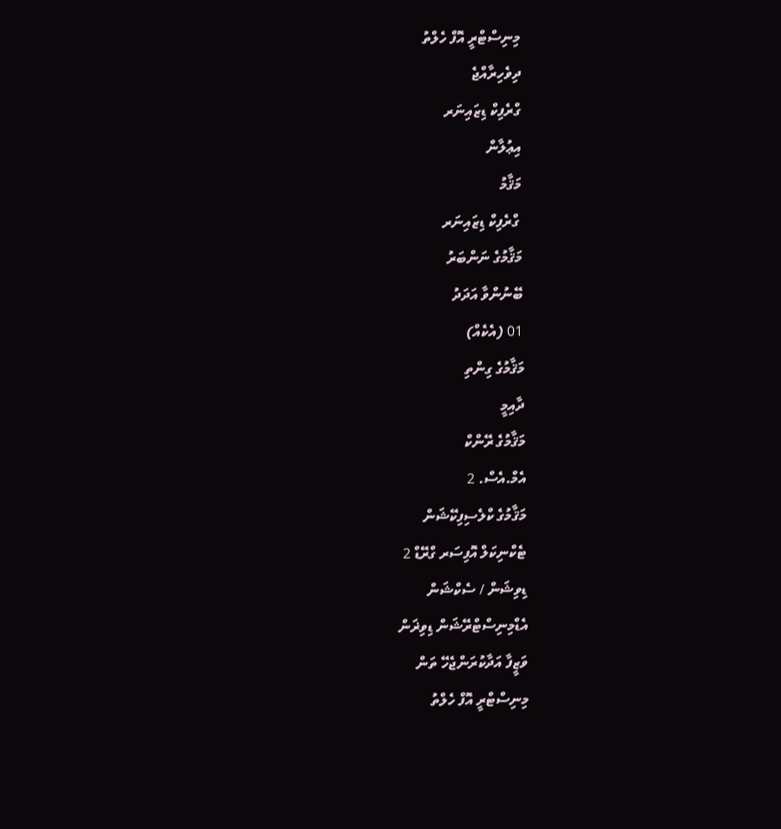މިނިސްޓްރީ އޮފް ހެލްތު
ދިވެހިރާއްޖެ
ގްރެފިކް ޑިޒައިނަރ
އިޢުލާން
މަޤާމު
 ގްރެފިކް ޑިޒައިނަރ
މަޤާމުގެ ނަންބަރު
ބޭނުންވާ އަދަދު
01 (އެކެއް)
މަޤާމުގެ ގިންތި
ދާއިމީ
މަޤާމުގެ ރޭންކް
އެމް.އެސް. 2
މަޤާމުގެ ކްލެސިފިކޭޝަން
ޓެކްނިކަލް އޮފިސަރ ގްރޭޑް 2
ޑިވިޝަން / ސެކްޝަން
އެޑްމިނިސްޓްރޭޝަން ޑިވިޜަން
ވަޒީފާ އަދާކުރަންޖެހޭ ތަން
މިނިސްޓްރީ އޮފް ހެލްތު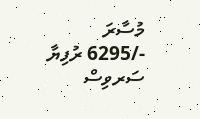މުސާރަ
-/6295 ރުފިޔާ
ސަރވިސް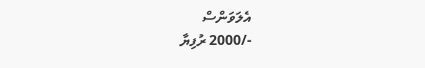އެލަވަންސް
-/2000 ރުފިޔާ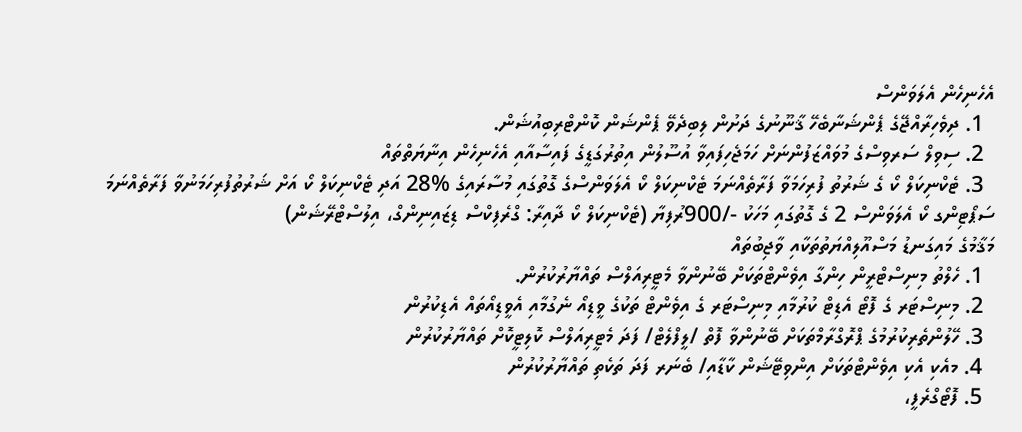އެހެނިހެން އެލަވަންސް
  1. ދިވެހިރާއްޖޭގެ ޕެންޝަނާބެހޭ ޤާނޫނުގެ ދަށުން ލިބިދެވޭ ޕެންޝަން ކޮންޓްރިބިއުޝަން.
  2. ސިވިލް ސަރވިސްގެ މުވައްޒަފުންނަށް ހަމަޖެހިފައިވާ އުސޫލުން އިތުރުގަޑީގެ ފައިސާއާއި އެހެނިހެން އިނާޔަތްތައް
  3. ޓެކްނިކަލް ކޯ ގެ ޝަރުތު ފުރިހަމަވާ ފަރާތެއްނަމަ ޓެކްނިކަލް ކޯ އެލަވަންސްގެ ގޮތުގައި މުސާރައިގެ %28 އަދި ޓެކްނިކަލް ކޯ އަށް ޝަރުތުފުރިހަމަނުވާ ފަރާތެއްނަމަ ސަޕޯޓިންގ ކޯ އެލަވަންސް 2 ގެ ގޮތުގައި މަހަކު -/900ރުފިޔާ (ޓެކްނިކަލް ކޯ ދާއިރާ: ގްރެފިކްސް ޑިޒައިނިންގް، އިލުސްޓްރޭޝަން)
މަޤާމުގެ މައިގަނޑު މަސްއޫލިއްޔަތުތަކާއި ވާޖިބުތައް
  1. ހެލްތު މިނިސްޓްރީން ހިންގާ އިވެންޓްތަކަށް ބޭނުންވާ މެޓީރިއަލްސް ތައްޔާރުކުރުން.
  2. މިނިސްޓަރ ގެ ފޮޓޯ އެޑިޓް ކުރުމާއި މިނިސްޓަރ ގެ އިވެންޓް ތަކުގެ ވީޑިއޯ ނެގުމާއި އެވީޑިއޯތައް އެޑިކުރުން
  3. ހޭލުންތެރިކުރުމުގެ ޕްރޮގްރާމްތަކަށް ބޭނުންވާ ފޮތް /ލީފްލެޓް/ ފަދަ މެޓީރިއަލްސް ކޮލިޓީކޮށް ތައްޔާރުކުރުން
  4. މއެކި އެކި އިވެންޓްތަކަށް އިންވިޓޭޝަން ކާޑާއި/ ބެނަރ ފަދަ ތަކެތި ތައްޔާރުކުރުން
  5. ފޮޓޯގްރެފީ،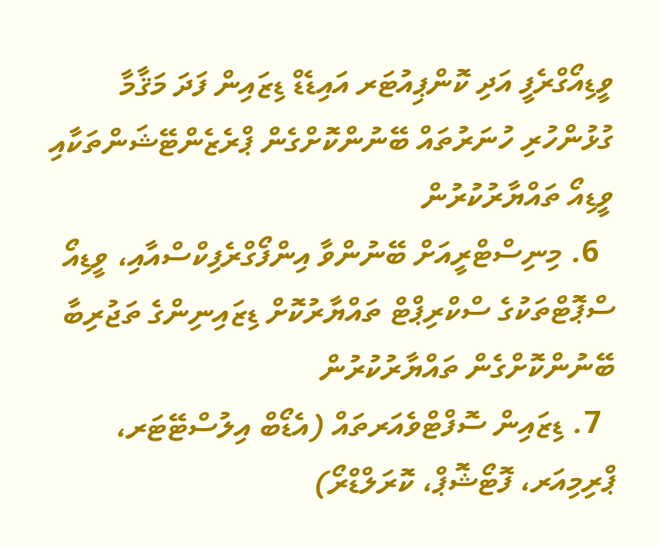ވީޑިއޯގްރެފީ އަދި ކޮންޕިއުޓަރ އައިޑެޑް ޑިޒައިން ފަދަ މަޤާމާ ގުޅުންހުރި ހުނަރުތައް ބޭނުންކޮށްގެން ޕްރެޒެންޓޭޝަންތަކާއި ވީޑިއޯ ތައްޔާރުކުރުން
  6. މިނިސްޓްރީއަށް ބޭނުންވާ އިންފޯގްރެފިކްސްއާއި، ވީޑިއޯ ސްޕޮޓްތަކުގެ ސްކްރިޕްޓް ތައްޔާރުކޮށް ޑިޒައިނިންގެ ތަޖުރިބާ ބޭނުންކޮށްގެން ތައްޔާރުކުރުން
  7. ޑިޒައިން ސޮފްޓްވެއަރތައް (އެޑޯބް އިލުސްޓޭޓަރ، ޕްރިމިއަރ، ފޮޓޯޝޮޕް، ކޮރަލްޑްރޯ)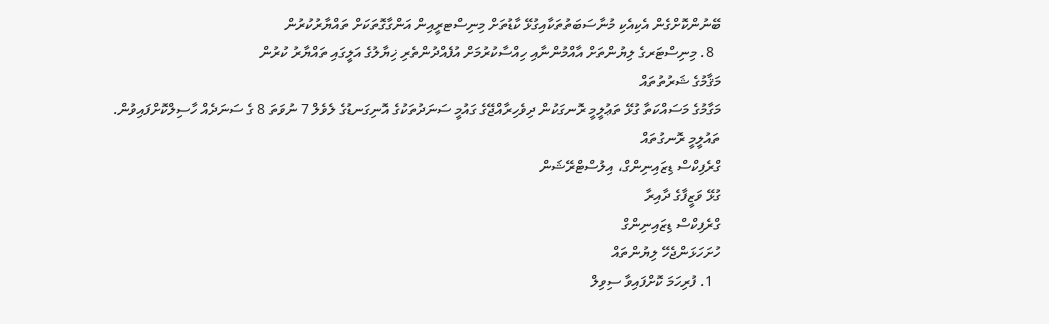ބޭނުންކޮށްގެން އެކިއެކި މުނާސަބަތުތަކާއިގުޅޭ ކާޑުތަށް މިނިސްޓރީއިން އަންގާގޮތަކަށް ތައްޔާރުކުރުން
  8. މިނިސްޓަރގެ ލިޔުންތަށް އާއްމުންނާއި ހިއްސާކުރުމަށް އުފެއްދުންތެރި ޚިޔާލުގެ އަލީގައި ތައްޔާރު ކުރުން
މަޤާމުގެ ޝަރުތުތައް
މަގާމުގެ މަސައްކަތާ ގުޅޭ ތަޢުލީމީ ރޮނގަކުން ދިވެހިރާއްޖޭގެ ގައުމީ ސަނަދުތަކުގެ އޮނިގަނޑުގެ ލެވެލް 7 ނުވަތަ 8 ގެ ސަނަދެއް ހާސިލްކޮށްފައިވުން.
ތައުލީމީ ރޮނގުތައް
ގްރެފިކްސް ޑިޒައިނިންގް، އިލުސްޓްރޭޝަން
ގުޅޭ ވަޒީފާގެ ދާއިރާ
ގްރެފިކްސް ޑިޒައިނިންގް
ހުށަހަޅަންޖެހޭ ލިޔުންތައް
  1. ފުރިހަމަ ކޮށްފައިވާ ސިވިލް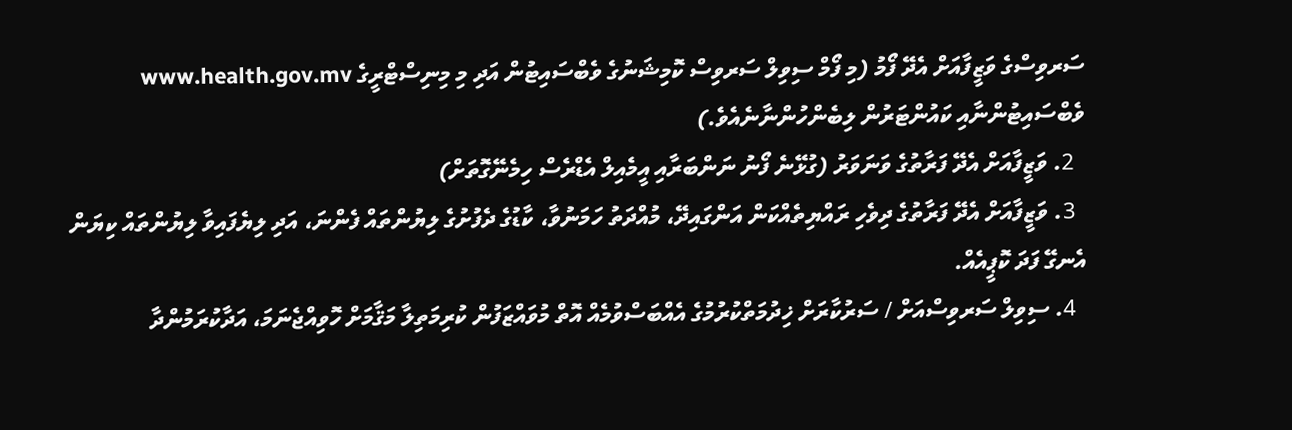ސަރވިސްގެ ވަޒީފާއަށް އެދޭ ފޯމު (މި ފޯމް ސިވިލް ސަރވިސް ކޮމިޝަނުގެ ވެބްސައިޓުން އަދި މި މިނިސްޓްރީގެ www.health.gov.mv  ވެބްސައިޓުންނާއި ކައުންޓަރުން ލިބެންހުންނާނެއެވެ.)
  2. ވަޒީފާއަށް އެދޭ ފަރާތުގެ ވަނަވަރު (ގުޅޭނެ ފޯނު ނަންބަރާއި އީމެއިލް އެޑްރެސް ހިމެނޭގޮތަށް)
  3. ވަޒީފާއަށް އެދޭ ފަރާތުގެ ދިވެހި ރައްޔިތެއްކަން އަންގައިދޭ، މުއްދަތު ހަމަނުވާ، ކާޑުގެ ދެފުށުގެ ލިޔުންތައް ފެންނަ، އަދި ލިޔެފައިވާ ލިޔުންތައް ކިޔަން އެނގޭ ފަދަ ކޮޕީއެއް.
  4. ސިވިލް ސަރވިސްއަށް / ސަރުކާރަށް ޚިދުމަތްކުރުމުގެ އެއްބަސްވުމެއް އޮތް މުވައްޒަފުން ކުރިމަތިލާ މަޤާމަށް ހޮވިއްޖެނަމަ، އަދާކުރަމުންދާ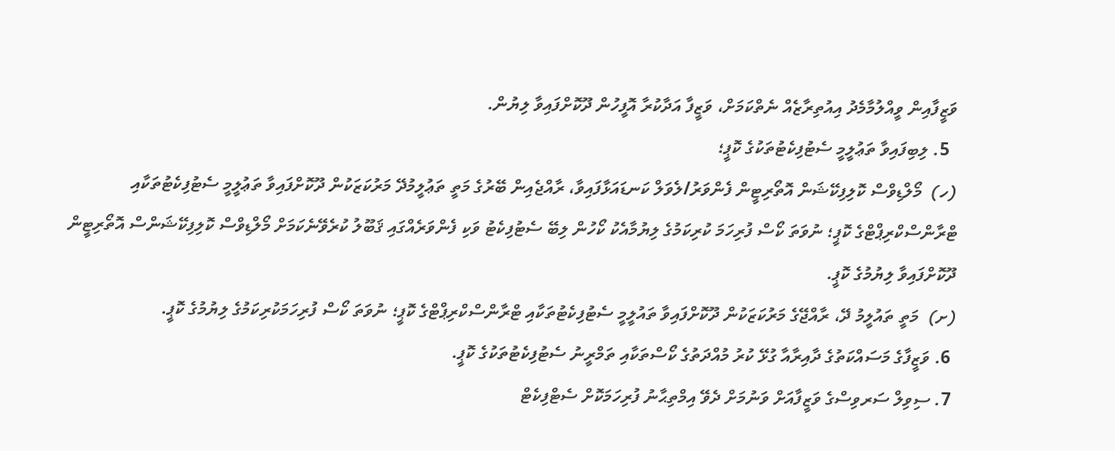ވަޒީފާއިން ވީއްލުމާމެދު އިއުތިރާޒެއް ނެތްކަމަށް، ވަޒީފާ އަދާކުރާ އޮފީހުން ދޫކޮށްފައިވާ ލިޔުން.
  5. ލިބިފައިވާ ތަޢުލީމީ ސެޓުފިކެޓުތަކުގެ ކޮޕީ؛
(ހ)  މޯލްޑިވްސް ކޮލިފިކޭޝަން އޮތޯރިޓީން ފެންވަރު/ލެވަލް ކަނޑައަޅާފައިވާ، ރާއްޖެއިން ބޭރުގެ މަތީ ތަޢުލީމުދޭ މަރުކަޒަކުން ދޫކޮށްފައިވާ ތަޢުލީމީ ސެޓުފިކެޓުތަކާއި ޓްރާންސްކްރިޕްޓްގެ ކޮޕީ؛ ނުވަތަ ކޯސް ފުރިހަމަ ކުރިކަމުގެ ލިޔުމާއެކު ކޯހުން ލިބޭ ސެޓުފިކެޓު ވަކި ފެންވަރެއްގައި ޤަބޫލު ކުރެވޭނެކަމަށް މޯލްޑިވްސް ކޮލިފިކޭޝަންސް އޮތޯރިޓީން ދޫކޮށްފައިވާ ލިޔުމުގެ ކޮޕީ.
(ށ)  މަތީ ތައުލީމު ދޭ، ރާއްޖޭގެ މަރުކަޒަކުން ދޫކޮށްފައިވާ ތައުލީމީ ސެޓުފިކެޓުތަކާއި ޓްރާންސްކްރިޕްޓްގެ ކޮޕީ؛ ނުވަތަ ކޯސް ފުރިހަމަކުރިކަމުގެ ލިޔުމުގެ ކޮޕީ.
 6. ވަޒީފާގެ މަސައްކަތުގެ ދާއިރާއާ ގުޅޭ ކުރު މުއްދަތުގެ ކޯސްތަކާއި ތަމްރީނު ސެޓުފިކެޓުތަކުގެ ކޮޕީ.
 7. ސިވިލް ސަރވިސްގެ ވަޒީފާއަށް ވަނުމަށް ދެވޭ އިމްތިޙާނު ފުރިހަމަކޮށް ސެޓްފިކެޓް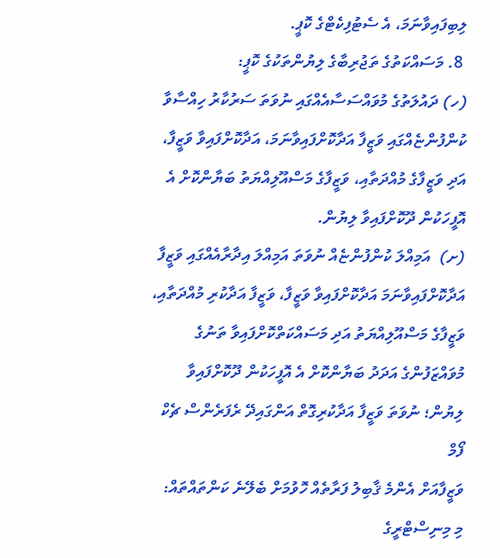ލިބިފައިވާނަމަ، އެ ސެޓުފިކެޓްގެ ކޮޕީ.
 8. މަސައްކަތުގެ ތަޖުރިބާގެ ލިޔުންތަކުގެ ކޮޕީ:
(ހ) ދައުލަތުގެ މުވައްސަސާއެއްގައި ނުވަތަ ސަރުކާރު ހިއްސާވާ ކުންފުންޏެއްގައި ވަޒީފާ އަދާކޮށްފައިވާނަމަ، އަދާކޮށްފައިވާ ވަޒީފާ، އަދި ވަޒީފާގެ މުއްދަތާއި، ވަޒީފާގެ މަސްއޫލިއްޔަތު ބަޔާންކޮށް އެ އޮފީހަކުން ދޫކޮށްފައިވާ ލިޔުން.
(ށ)  އަމިއްލަ ކުންފުންޏެއް ނުވަތަ އަމިއްލަ އިދާރާއެއްގައި ވަޒީފާ އަދާކޮށްފައިވާނަމަ އަދާކޮށްފައިވާ ވަޒީފާ، ވަޒީފާ އަދާކުރި މުއްދަތާއި، ވަޒީފާގެ މަސްއޫލިއްޔަތު އަދި މަސައްކަތްކޮށްފައިވާ ތަނުގެ މުވައްޒަފުންގެ އަދަދު ބަޔާންކޮށް އެ އޮފީހަކުން ދޫކޮށްފައިވާ ލިޔުން؛ ނުވަތަ ވަޒީފާ އަދާކުރިގޮތް އަންގައިދޭ ރެފަރެންސް ޗެކް ފޯމް
ވަޒީފާއަށް އެންމެ ޤާބިލު ފަރާތެއް ހޮވުމަށް ބެލޭނެ ކަންތައްތައް:
މި މިނިސްޓްރީގެ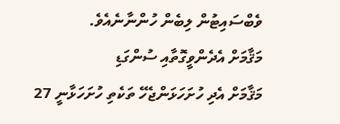ވެބްސައިޓުން ލިބެން ހުންނާނެއެވެ.
މަޤާމަށް އެދެންވީގޮތާއި ސުންގަޑި
މަޤާމަށް އެދި ހުށަހަޅަންޖެހޭ ތަކެތި ހުށަހަޅާނީ 27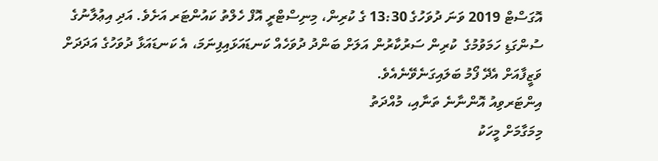އޮގަސްޓް 2019 ވަނަ ދުވަހުގެ 13:30 ގެ ކުރިން، މިނިސްޓްރީ އޮފް ހެލްތު ކައުންޓަރ އަށެވެ. އަދި އިޢުލާނުގެ ސުންގަޑި ހަމަވުމުގެ  ކުރިން ސަރުކާރުން އަލަށް ބަންދު ދުވަހެއް ކަނޑައަޅައިފިނަމަ، އެ ކަނޑައަޅާ ދުވަހުގެ އަދަދަށް ވަޒީފާއަށް އެދޭ ފޯމު ބަލައިގަނެވޭނެއެވެ.
އިންޓަރވިއު އޮންނާނެ ތަނާއި، މުއްދަތު
މިމަގާމަށް މީހަކު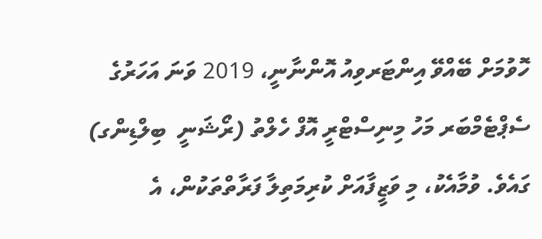ހޮވުމަށް ބޭއްވޭ އިންޓަރވިއު އޮންނާނީ، 2019 ވަނަ އަހަރުގެ ސެޕްޓެމްބަރ މަހު މިނިސްޓްރީ އޮފް ހެލްތު (ރޯޝަނީ  ބިލްޑިންގ) ގައެވެ. ވުމާއެކު، މި ވަޒީފާއަށް ކުރިމަތިލާ ފަރާތްތަކުން، އެ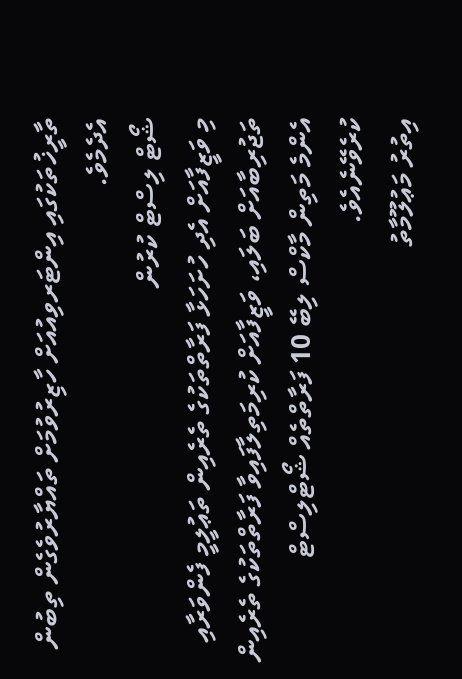ތާރީޚުތަކުގައި އިންޓަރވިއުއަށް ހާޒިރުވުމަށް ތައްޔާރުވެގެން ތިބުން އެދެމެވެ.
ޝޯޓް ލިސްޓް ކުރުން
މި ވަޒީފާއަށް އެދި ހުށަހަޅާ ފަރާތްތަކުގެ ތެރެއިން ތަޢުލީމީ ފެންވަރާއި ތަޖުރިބާއަށް ބަލައި، ވަޒީފާއަށް ކުރިމަތިލާފައިވާ ފަރާތްތަކުގެ ތެރެއިން އެންމެ މަތިން މާކްސް ލިބޭ 10 ފަރާތްތެއް ޝޯޓްލިސްޓް ކުރެވޭނެއެވެ.
އިތުރު މަޢުލޫމާތު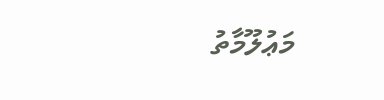މަޢުލޫމާތު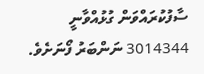ސާފުކުރައްވަން ގުޅުއްވާނީ 3014344 ނަންބަރު ފޯނަށެވެ.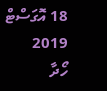18 އޮގަސްޓް 2019
ހޯދާ